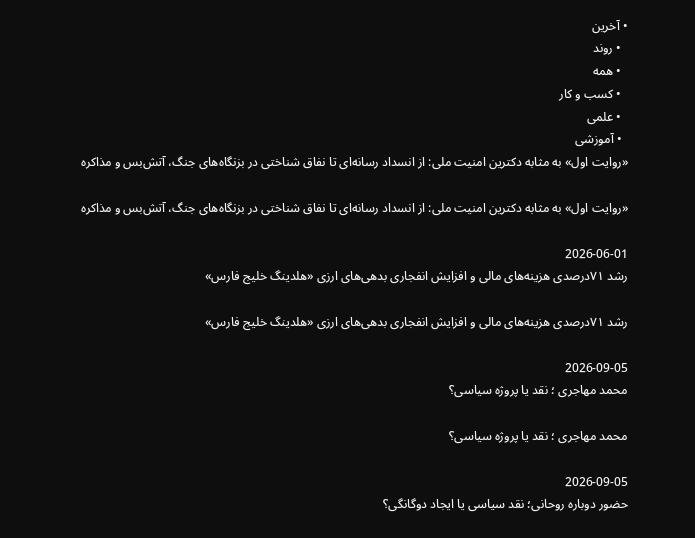• آخرین
  • روند
  • همه
  • کسب و کار
  • علمی
  • آموزشی
«روایت اول» به مثابه دکترین امنیت ملی: از انسداد رسانه‌ای تا نفاق شناختی در بزنگاه‌های جنگ، آتش‌بس و مذاکره

«روایت اول» به مثابه دکترین امنیت ملی: از انسداد رسانه‌ای تا نفاق شناختی در بزنگاه‌های جنگ، آتش‌بس و مذاکره

2026-06-01
رشد ۷۱درصدی هزینه‌های مالی و افزایش انفجاری بدهی‌های ارزی «هلدینگ خلیج فارس»

رشد ۷۱درصدی هزینه‌های مالی و افزایش انفجاری بدهی‌های ارزی «هلدینگ خلیج فارس»

2026-09-05
محمد مهاجری ؛ نقد یا پروژه سیاسی؟

محمد مهاجری ؛ نقد یا پروژه سیاسی؟

2026-09-05
حضور دوباره روحانی؛ نقد سیاسی یا ایجاد دوگانگی؟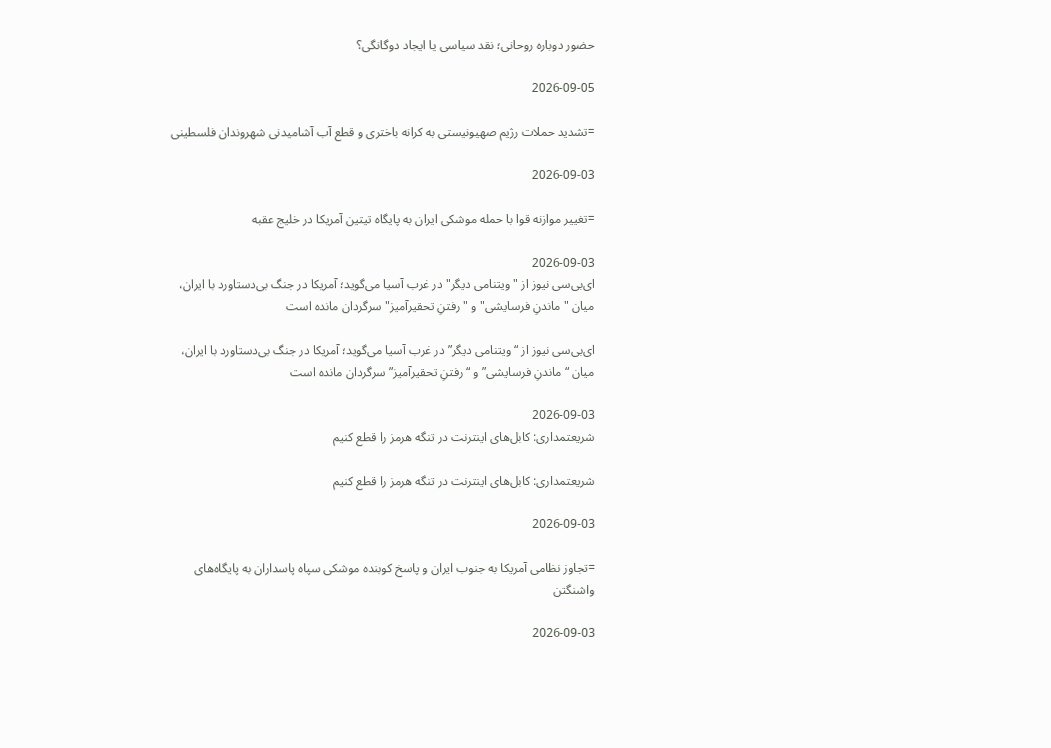حضور دوباره روحانی؛ نقد سیاسی یا ایجاد دوگانگی؟

2026-09-05

=تشدید حملات رژیم صهیونیستی به کرانه باختری و قطع آب آشامیدنی شهروندان فلسطینی

2026-09-03

=تغییر موازنه قوا با حمله موشکی ایران به پایگاه تیتین آمریکا در خلیج عقبه

2026-09-03
ای‌بی‌سی نیوز از "ویتنامی دیگر" در غرب آسیا می‌گوید؛ آمریکا در جنگ بی‌دستاورد با ایران، میان "ماندنِ فرسایشی" و "رفتنِ تحقیرآمیز" سرگردان مانده است

ای‌بی‌سی نیوز از “ویتنامی دیگر” در غرب آسیا می‌گوید؛ آمریکا در جنگ بی‌دستاورد با ایران، میان “ماندنِ فرسایشی” و “رفتنِ تحقیرآمیز” سرگردان مانده است

2026-09-03
شریعتمداری: کابل‌های اینترنت در تنگه هرمز را قطع کنیم

شریعتمداری: کابل‌های اینترنت در تنگه هرمز را قطع کنیم

2026-09-03

=تجاوز نظامی آمریکا به جنوب ایران و پاسخ کوبنده موشکی سپاه پاسداران به پایگاه‌های واشنگتن

2026-09-03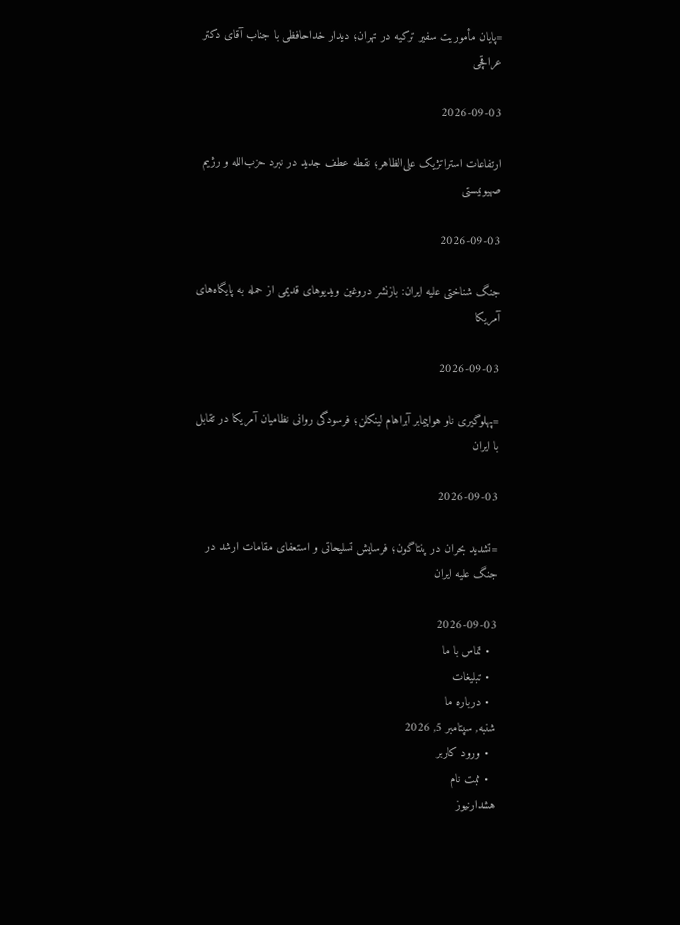=پایان مأموریت سفیر ترکیه در تهران؛ دیدار خداحافظی با جناب آقای دکتر عراقچی

2026-09-03

ارتفاعات استراتژیک علی‌الظاهر؛ نقطه عطف جدید در نبرد حزب‌الله و رژیم صهیونیستی

2026-09-03

جنگ شناختی علیه ایران: بازنشر دروغین ویدیوهای قدیمی از حمله به پایگاه‌های آمریکا

2026-09-03

=پهلوگیری ناو هواپیمابر آبراهام لینکلن؛ فرسودگی روانی نظامیان آمریکا در تقابل با ایران

2026-09-03

=تشدید بحران در پنتاگون؛ فرسایش تسلیحاتی و استعفای مقامات ارشد در جنگ علیه ایران

2026-09-03
  • تماس با ما
  • تبلیغات
  • درباره ما
شنبه, سپتامبر 5, 2026
  • ورود کاربر
  • ثبت نام
هشدارنیوز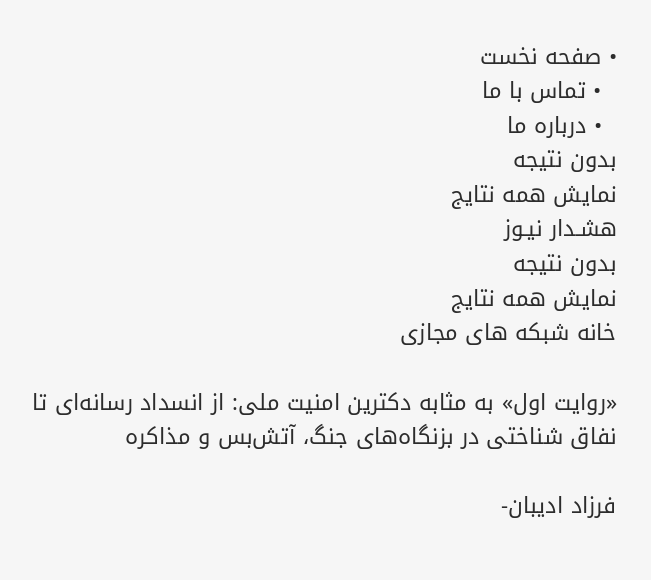• صفحه نخست
  • تماس با ما
  • درباره ما
بدون نتیجه
نمایش همه نتایج
هشـدار نیـوز
بدون نتیجه
نمایش همه نتایج
خانه شبکه های مجازی

«روایت اول» به مثابه دکترین امنیت ملی: از انسداد رسانه‌ای تا نفاق شناختی در بزنگاه‌های جنگ، آتش‌بس و مذاکره

فرزاد ادیبان-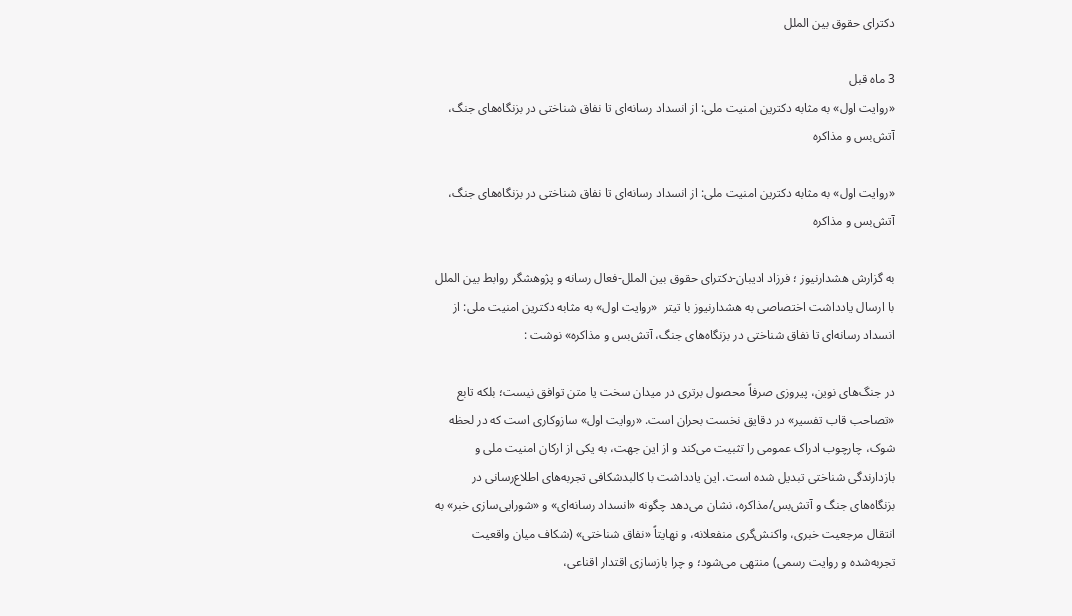دکترای حقوق بین الملل

3 ماه قبل
«روایت اول» به مثابه دکترین امنیت ملی: از انسداد رسانه‌ای تا نفاق شناختی در بزنگاه‌های جنگ، آتش‌بس و مذاکره

«روایت اول» به مثابه دکترین امنیت ملی: از انسداد رسانه‌ای تا نفاق شناختی در بزنگاه‌های جنگ، آتش‌بس و مذاکره

به گزارش هشدارنیوز ؛ فرزاد ادیبان-دکترای حقوق بین الملل-فعال رسانه و پژوهشگر روابط بین الملل با ارسال یادداشت اختصاصی به هشدارنیوز با تیتر  «روایت اول» به مثابه دکترین امنیت ملی: از انسداد رسانه‌ای تا نفاق شناختی در بزنگاه‌های جنگ، آتش‌بس و مذاکره» نوشت :

در جنگ‌های نوین، پیروزی صرفاً محصول برتری در میدان سخت یا متن توافق نیست؛ بلکه تابع «تصاحب قاب تفسیر» در دقایق نخست بحران است. «روایت اول» سازوکاری است که در لحظه شوک، چارچوب ادراک عمومی را تثبیت می‌کند و از این جهت، به یکی از ارکان امنیت ملی و بازدارندگی شناختی تبدیل شده است. این یادداشت با کالبدشکافی تجربه‌های اطلاع‌رسانی در بزنگاه‌های جنگ و آتش‌بس/مذاکره، نشان می‌دهد چگونه «انسداد رسانه‌ای» و «شورایی‌سازی خبر» به انتقال مرجعیت خبری، واکنش‌گری منفعلانه، و نهایتاً «نفاق شناختی» (شکاف میان واقعیت تجربه‌شده و روایت رسمی) منتهی می‌شود؛ و چرا بازسازی اقتدار اقناعی،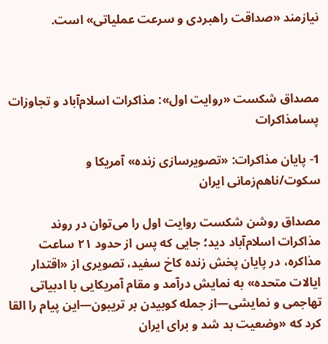نیازمند «صداقت راهبردی و سرعت عملیاتی» است.



مصداق شکست «روایت اول»: مذاکرات اسلام‌آباد و تجاوزات پسامذاکرات

1- پایان مذاکرات: «تصویرسازی زنده» آمریکا و سکوت/ناهم‌زمانی ایران

مصداق روشن شکست روایت اول را می‌توان در روند مذاکرات اسلام‌آباد دید؛ جایی که پس از حدود ۲۱ ساعت مذاکره، در پایان پخش زنده کاخ سفید، تصویری از «اقتدار ایالات متحده» به نمایش درآمد و مقام آمریکایی با ادبیاتی تهاجمی و نمایشی—از جمله کوبیدن بر تریبون—این پیام را القا کرد که «وضعیت بد شد و برای ایران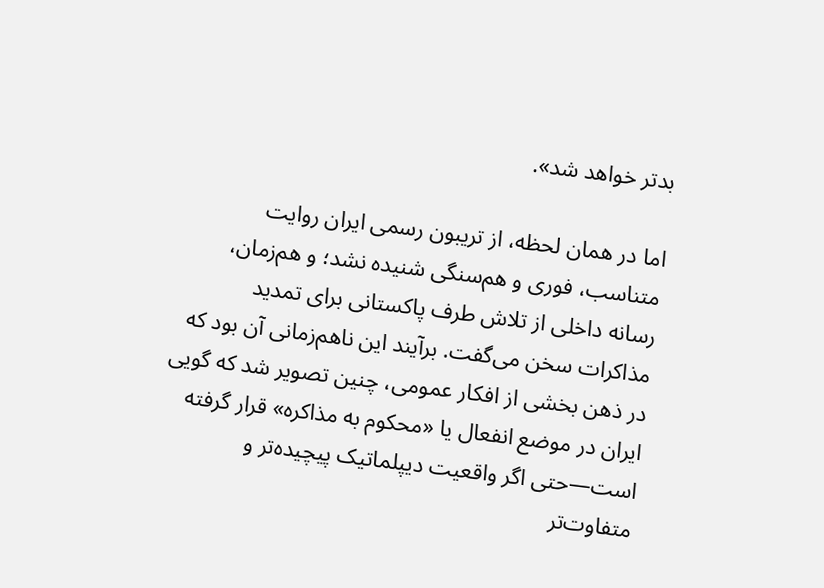بدتر خواهد شد».

اما در همان لحظه، از تریبون رسمی ایران روایت متناسب، فوری و هم‌سنگی شنیده نشد؛ و هم‌زمان، رسانه داخلی از تلاش طرف پاکستانی برای تمدید مذاکرات سخن می‌گفت. برآیند این ناهم‌زمانی آن بود که در ذهن بخشی از افکار عمومی، چنین تصویر شد که گویی ایران در موضع انفعال یا «محکوم به مذاکره» قرار گرفته است—حتی اگر واقعیت دیپلماتیک پیچیده‌تر و متفاوت‌تر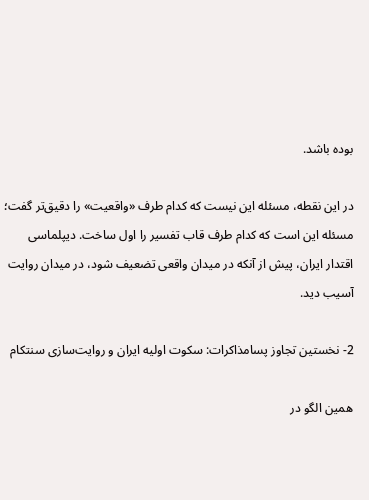بوده باشد.

در این نقطه، مسئله این نیست که کدام طرف «واقعیت» را دقیق‌تر گفت؛ مسئله این است که کدام طرف قاب تفسیر را اول ساخت. دیپلماسی اقتدار ایران، پیش از آنکه در میدان واقعی تضعیف شود، در میدان روایت آسیب دید.

2- نخستین تجاوز پسامذاکرات: سکوت اولیه ایران و روایت‌سازی سنتکام

همین الگو در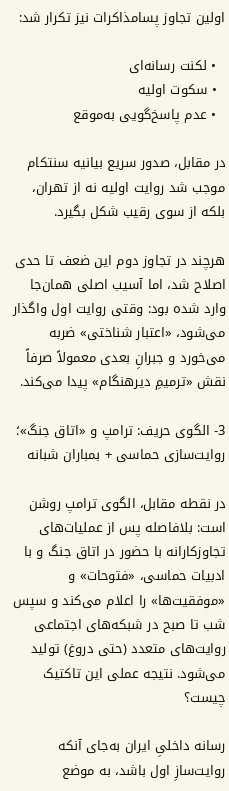اولین تجاوز پسامذاکرات نیز تکرار شد:

  • لکنت رسانه‌ای
  • سکوت اولیه
  • عدم پاسخ‌گویی به‌موقع

در مقابل، صدور سریع بیانیه سنتکام موجب شد روایت اولیه نه از تهران، بلکه از سوی رقیب شکل بگیرد.

هرچند در تجاوز دوم این ضعف تا حدی اصلاح شد، اما آسیب اصلی همان‌جا وارد شده بود: وقتی روایت اول واگذار می‌شود، «اعتبار شناختی» ضربه می‌خورد و جبرانِ بعدی معمولاً صرفاً نقش «ترمیمِ دیرهنگام» پیدا می‌کند.

3- الگوی حریف: ترامپ و «اتاق جنگ»؛ روایت‌سازی حماسی + بمباران شبانه

در نقطه مقابل، الگوی ترامپ روشن است: بلافاصله پس از عملیات‌های تجاوزکارانه با حضور در اتاق جنگ و با ادبیات حماسی، «فتوحات» و «موفقیت‌ها» را اعلام می‌کند و سپس شب تا صبح در شبکه‌های اجتماعی روایت‌های متعدد (حتی دروغ) تولید می‌شود. نتیجه عملی این تاکتیک چیست؟

رسانه داخلیِ ایران به‌جای آنکه روایت‌سازِ اول باشد، به موضع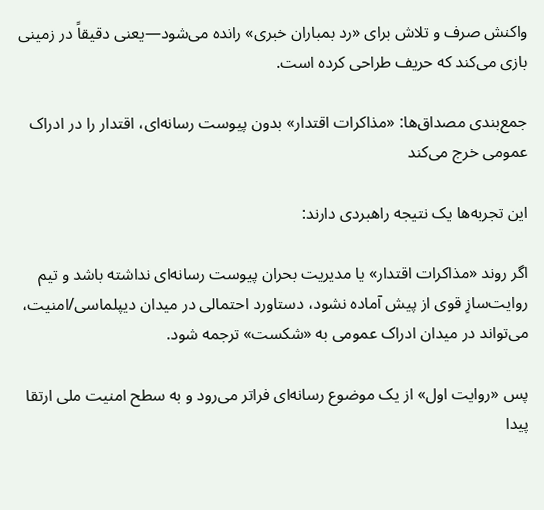واکنش صرف و تلاش برای «رد بمباران خبری» رانده می‌شود—یعنی دقیقاً در زمینی بازی می‌کند که حریف طراحی کرده است.

جمع‌بندی مصداق‌ها: «مذاکرات اقتدار» بدون پیوست رسانه‌ای، اقتدار را در ادراک عمومی خرج می‌کند

این تجربه‌ها یک نتیجه راهبردی دارند:

اگر روند «مذاکرات اقتدار» یا مدیریت بحران پیوست رسانه‌ای نداشته باشد و تیم روایت‌سازِ قوی از پیش آماده نشود، دستاورد احتمالی در میدان دیپلماسی/امنیت، می‌تواند در میدان ادراک عمومی به «شکست» ترجمه شود.

پس «روایت اول» از یک موضوع رسانه‌ای فراتر می‌رود و به سطح امنیت ملی ارتقا پیدا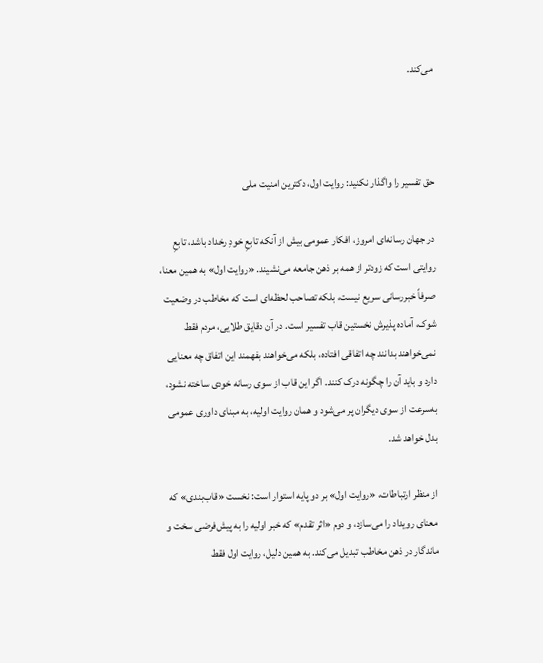می‌کند.



حق تفسیر را واگذار نکنید: روایت اول، دکترین امنیت ملی

در جهان رسانه‌ای امروز، افکار عمومی بیش از آنکه تابعِ خودِ رخداد باشد، تابعِ روایتی است که زودتر از همه بر ذهن جامعه می‌نشیند. «روایت اول» به همین معنا، صرفاً خبررسانی سریع نیست، بلکه تصاحب لحظه‌ای است که مخاطب در وضعیت شوک، آماده پذیرش نخستین قاب تفسیر است. در آن دقایق طلایی، مردم فقط نمی‌خواهند بدانند چه اتفاقی افتاده، بلکه می‌خواهند بفهمند این اتفاق چه معنایی دارد و باید آن را چگونه درک کنند. اگر این قاب از سوی رسانه خودی ساخته نشود، به‌سرعت از سوی دیگران پر می‌شود و همان روایت اولیه، به مبنای داوری عمومی بدل خواهد شد.

از منظر ارتباطات، «روایت اول» بر دو پایه استوار است: نخست «قاب‌بندی» که معنای رویداد را می‌سازد، و دوم «اثر تقدم» که خبر اولیه را به پیش‌فرضی سخت و ماندگار در ذهن مخاطب تبدیل می‌کند. به همین دلیل، روایت اول فقط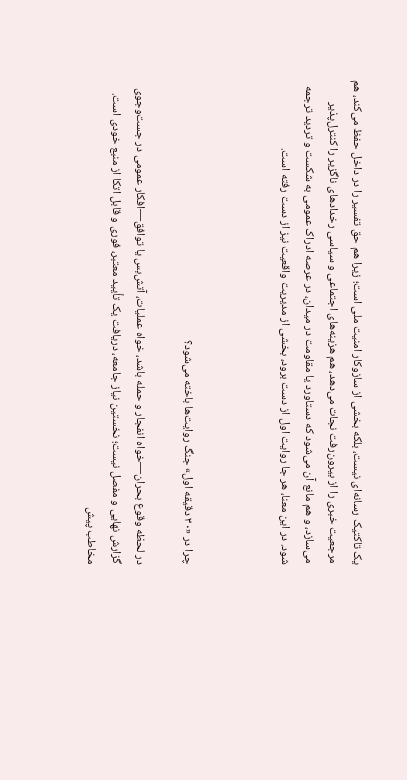یک تاکتیک رسانه‌ای نیست، بلکه بخشی از سازوکار امنیت ملی است؛ زیرا هم حق تفسیر را در داخل حفظ می‌کند، هم مرجعیت خبری را از بیرون‌رفت نجات می‌دهد، هم هزینه‌های اجتماعی و سیاسی رخدادهای ناگزیر را کنترل‌پذیر می‌سازد، و هم مانع آن می‌شود که دستاورد یا مقاومت در میدان، در عرصه ادراک عمومی به شکست و تردید ترجمه شود. در این معنا، هر جا روایت اول از دست برود، بخشی از مدیریت واقعیت نیز از دست رفته است.



چرا در «۳۰ دقیقه اول» جنگ روایت‌ها باخته می‌شود؟

در لحظه وقوع بحران—خواه انفجار و حمله باشد، خواه عملیات، آتش‌بس یا توافق—افکار عمومی در جست‌وجوی گزارش نهایی و مفصل نیست؛ نخستین نیاز جامعه، دریافت یک تأیید معتبر، فوری و قابل اتکا از منبع خودی است. مخاطب پیش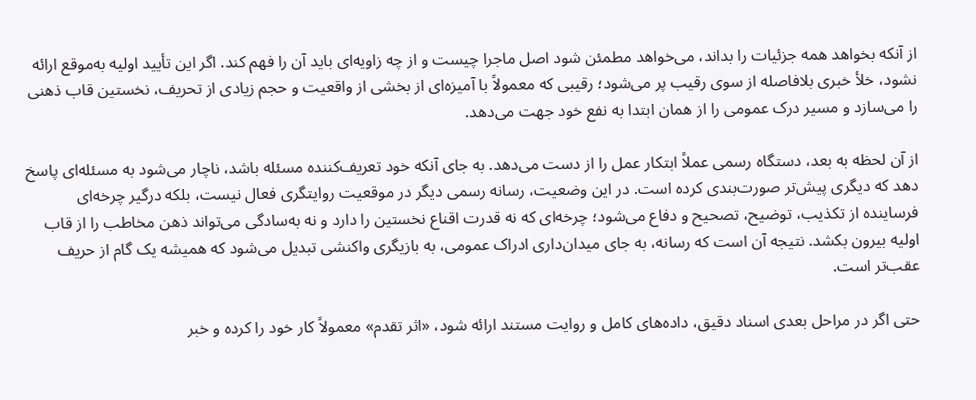از آنکه بخواهد همه جزئیات را بداند، می‌خواهد مطمئن شود اصل ماجرا چیست و از چه زاویه‌ای باید آن را فهم کند. اگر این تأیید اولیه به‌موقع ارائه نشود، خلأ خبری بلافاصله از سوی رقیب پر می‌شود؛ رقیبی که معمولاً با آمیزه‌ای از بخشی از واقعیت و حجم زیادی از تحریف، نخستین قاب ذهنی را می‌سازد و مسیر درک عمومی را از همان ابتدا به نفع خود جهت می‌دهد.

از آن لحظه به بعد، دستگاه رسمی عملاً ابتکار عمل را از دست می‌دهد. به جای آنکه خود تعریف‌کننده مسئله باشد، ناچار می‌شود به مسئله‌ای پاسخ دهد که دیگری پیش‌تر صورت‌بندی کرده است. در این وضعیت، رسانه رسمی دیگر در موقعیت روایتگری فعال نیست، بلکه درگیر چرخه‌ای فرساینده از تکذیب، توضیح، تصحیح و دفاع می‌شود؛ چرخه‌ای که نه قدرت اقناع نخستین را دارد و نه به‌سادگی می‌تواند ذهن مخاطب را از قاب اولیه بیرون بکشد. نتیجه آن است که رسانه، به جای میدان‌داری ادراک عمومی، به بازیگری واکنشی تبدیل می‌شود که همیشه یک گام از حریف عقب‌تر است.

حتی اگر در مراحل بعدی اسناد دقیق، داده‌های کامل و روایت مستند ارائه شود، «اثر تقدم» معمولاً کار خود را کرده و خبر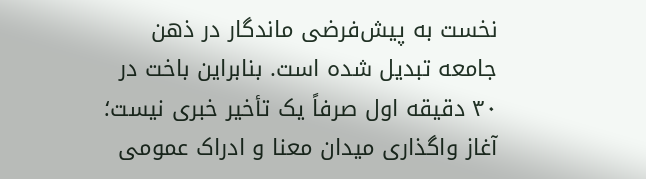نخست به پیش‌فرضی ماندگار در ذهن جامعه تبدیل شده است. بنابراین باخت در ۳۰ دقیقه اول صرفاً یک تأخیر خبری نیست؛ آغاز واگذاری میدان معنا و ادراک عمومی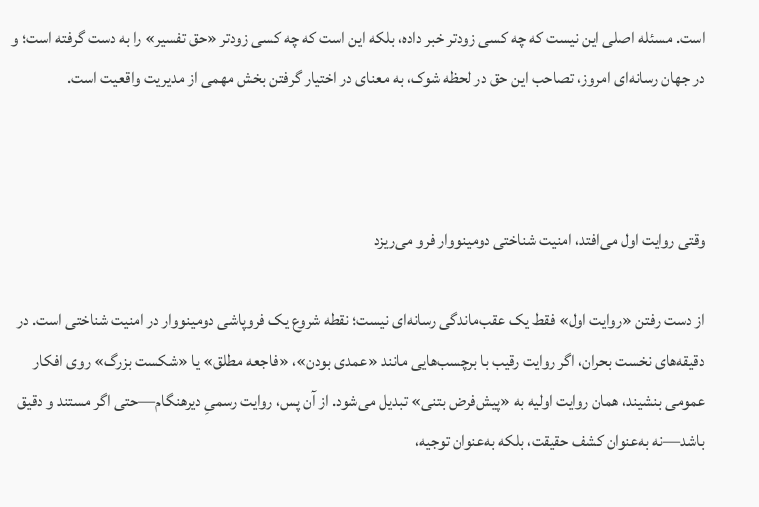است. مسئله اصلی این نیست که چه کسی زودتر خبر داده، بلکه این است که چه کسی زودتر «حق تفسیر» را به دست گرفته است؛ و در جهان رسانه‌ای امروز، تصاحب این حق در لحظه شوک، به معنای در اختیار گرفتن بخش مهمی از مدیریت واقعیت است.



وقتی روایت اول می‌افتد، امنیت شناختی دومینووار فرو می‌ریزد

از دست رفتن «روایت اول» فقط یک عقب‌ماندگی رسانه‌ای نیست؛ نقطه شروع یک فروپاشی دومینووار در امنیت شناختی است. در دقیقه‌های نخست بحران، اگر روایت رقیب با برچسب‌هایی مانند «عمدی بودن»، «فاجعه مطلق» یا «شکست بزرگ» روی افکار عمومی بنشیند، همان روایت اولیه به «پیش‌فرض بتنی» تبدیل می‌شود. از آن پس، روایت رسمیِ دیرهنگام—حتی اگر مستند و دقیق باشد—نه به‌عنوان کشف حقیقت، بلکه به‌عنوان توجیه،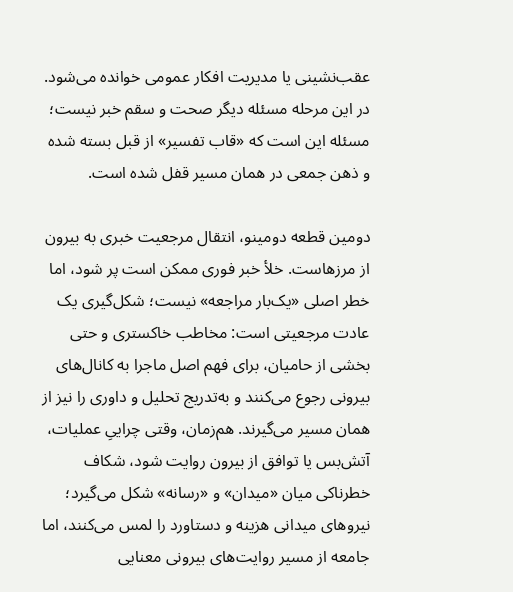عقب‌نشینی یا مدیریت افکار عمومی خوانده می‌شود. در این مرحله مسئله دیگر صحت و سقم خبر نیست؛ مسئله این است که «قاب تفسیر» از قبل بسته شده و ذهن جمعی در همان مسیر قفل شده است.

دومین قطعه دومینو، انتقال مرجعیت خبری به بیرون از مرزهاست. خلأ خبر فوری ممکن است پر شود، اما خطر اصلی «یک‌بار مراجعه» نیست؛ شکل‌گیری یک عادت مرجعیتی است: مخاطب خاکستری و حتی بخشی از حامیان، برای فهم اصل ماجرا به کانال‌های بیرونی رجوع می‌کنند و به‌تدریج تحلیل و داوری را نیز از همان مسیر می‌گیرند. هم‌زمان، وقتی چراییِ عملیات، آتش‌بس یا توافق از بیرون روایت شود، شکاف خطرناکی میان «میدان» و «رسانه» شکل می‌گیرد؛ نیروهای میدانی هزینه و دستاورد را لمس می‌کنند، اما جامعه از مسیر روایت‌های بیرونی معنایی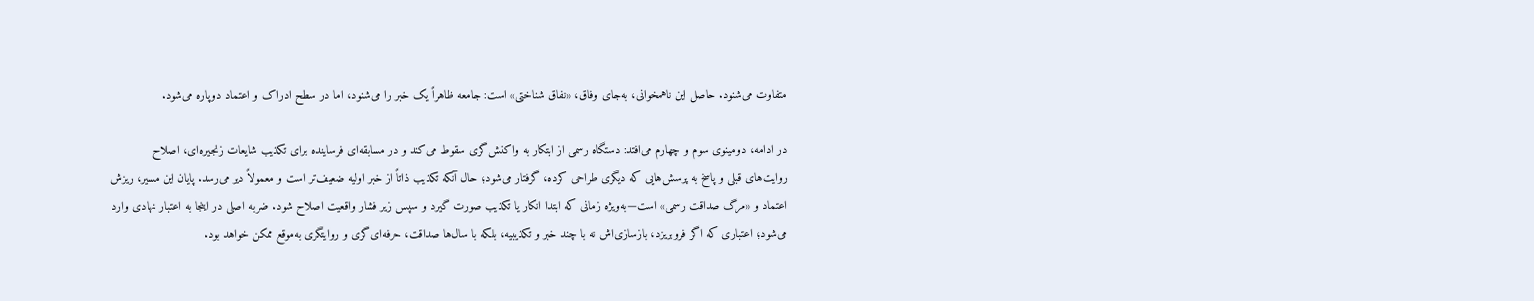متفاوت می‌شنود. حاصل این ناهمخوانی، به‌جای وفاق، «نفاق شناختی» است: جامعه ظاهراً یک خبر را می‌شنود، اما در سطح ادراک و اعتماد دوپاره می‌شود.

در ادامه، دومینوی سوم و چهارم می‌افتد: دستگاه رسمی از ابتکار به واکنش‌گری سقوط می‌کند و در مسابقه‌ای فرساینده برای تکذیب شایعات زنجیره‌ای، اصلاح روایت‌های قبلی و پاسخ به پرسش‌هایی که دیگری طراحی کرده، گرفتار می‌شود؛ حال آنکه تکذیب ذاتاً از خبر اولیه ضعیف‌تر است و معمولاً دیر می‌رسد. پایان این مسیر، ریزش اعتماد و «مرگ صداقت رسمی» است—به‌ویژه زمانی که ابتدا انکار یا تکذیب صورت گیرد و سپس زیر فشار واقعیت اصلاح شود. ضربه اصلی در اینجا به اعتبار نهادی وارد می‌شود؛ اعتباری که اگر فروبریزد، بازسازی‌اش نه با چند خبر و تکذیبیه، بلکه با سال‌ها صداقت، حرفه‌ای‌گری و روایتگری به‌موقع ممکن خواهد بود.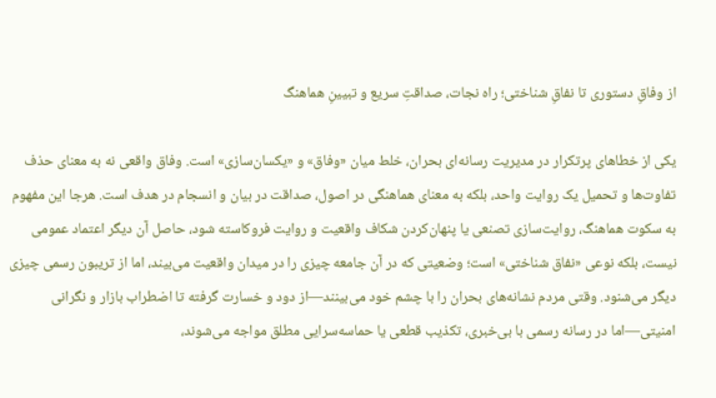از وفاقِ دستوری تا نفاقِ شناختی؛ راه نجات، صداقتِ سریع و تبیینِ هماهنگ

یکی از خطاهای پرتکرار در مدیریت رسانه‌ای بحران، خلط میان «وفاق» و «یکسان‌سازی» است. وفاق واقعی نه به معنای حذف تفاوت‌ها و تحمیل یک روایت واحد، بلکه به معنای هماهنگی در اصول، صداقت در بیان و انسجام در هدف است. هرجا این مفهوم به سکوت هماهنگ، روایت‌سازی تصنعی یا پنهان‌کردن شکاف واقعیت و روایت فروکاسته شود، حاصل آن دیگر اعتماد عمومی نیست، بلکه نوعی «نفاق شناختی» است؛ وضعیتی که در آن جامعه چیزی را در میدان واقعیت می‌بیند، اما از تریبون رسمی چیزی دیگر می‌شنود. وقتی مردم نشانه‌های بحران را با چشم خود می‌بینند—از دود و خسارت گرفته تا اضطراب بازار و نگرانی امنیتی—اما در رسانه رسمی با بی‌خبری، تکذیب قطعی یا حماسه‌سرایی مطلق مواجه می‌شوند،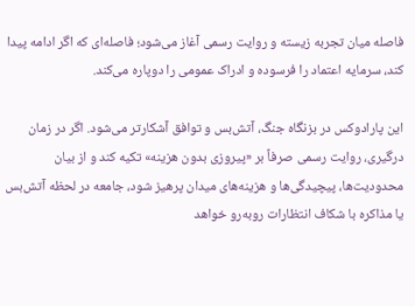فاصله میان تجربه زیسته و روایت رسمی آغاز می‌شود؛ فاصله‌ای که اگر ادامه پیدا کند، سرمایه اعتماد را فرسوده و ادراک عمومی را دوپاره می‌کند.

این پارادوکس در بزنگاه جنگ، آتش‌بس و توافق آشکارتر می‌شود. اگر در زمان درگیری، روایت رسمی صرفاً بر «پیروزی بدون هزینه» تکیه کند و از بیان محدودیت‌ها، پیچیدگی‌ها و هزینه‌های میدان پرهیز شود، جامعه در لحظه آتش‌بس یا مذاکره با شکاف انتظارات روبه‌رو خواهد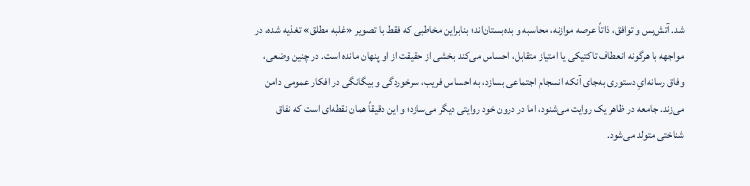شد. آتش‌بس و توافق، ذاتاً عرصه موازنه، محاسبه و بده‌بستان‌اند؛ بنابراین مخاطبی که فقط با تصویر «غلبه مطلق» تغذیه شده، در مواجهه با هرگونه انعطاف تاکتیکی یا امتیاز متقابل، احساس می‌کند بخشی از حقیقت از او پنهان مانده است. در چنین وضعی، وفاق رسانه‌ایِ دستوری به‌جای آنکه انسجام اجتماعی بسازد، به احساس فریب، سرخوردگی و بیگانگی در افکار عمومی دامن می‌زند. جامعه در ظاهر یک روایت می‌شنود، اما در درون خود روایتی دیگر می‌سازد؛ و این دقیقاً همان نقطه‌ای است که نفاق شناختی متولد می‌شود.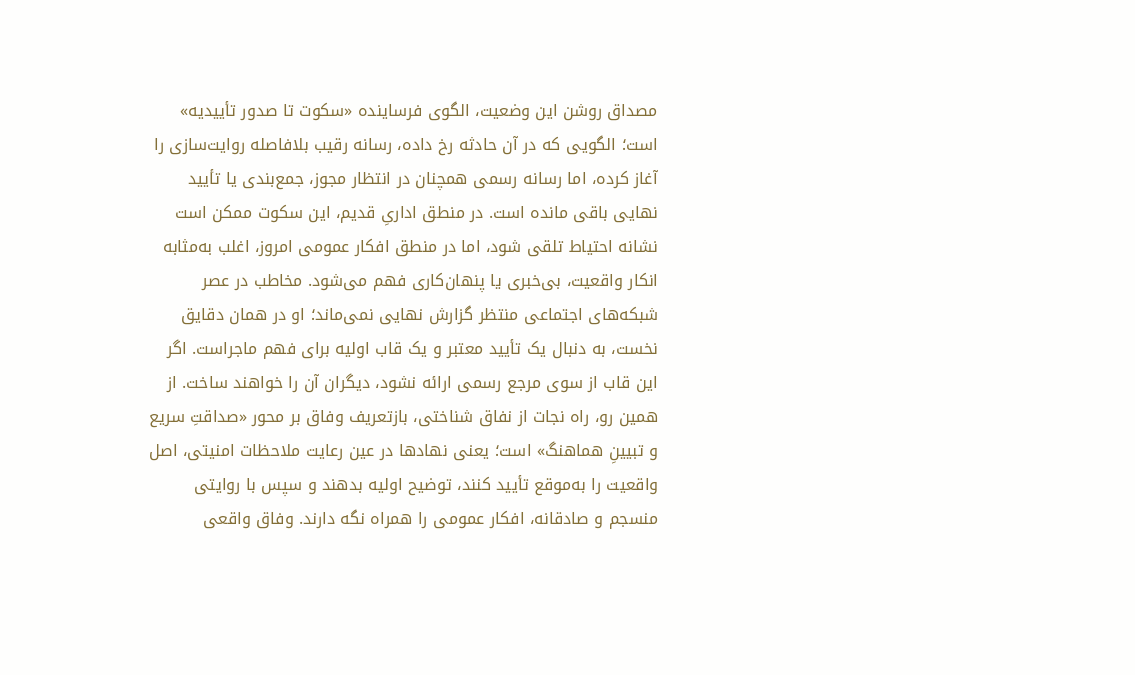مصداق روشن این وضعیت، الگوی فرساینده «سکوت تا صدور تأییدیه» است؛ الگویی که در آن حادثه رخ داده، رسانه رقیب بلافاصله روایت‌سازی را آغاز کرده، اما رسانه رسمی همچنان در انتظار مجوز، جمع‌بندی یا تأیید نهایی باقی مانده است. در منطق اداریِ قدیم، این سکوت ممکن است نشانه احتیاط تلقی شود، اما در منطق افکار عمومی امروز، اغلب به‌مثابه انکار واقعیت، بی‌خبری یا پنهان‌کاری فهم می‌شود. مخاطب در عصر شبکه‌های اجتماعی منتظر گزارش نهایی نمی‌ماند؛ او در همان دقایق نخست، به دنبال یک تأیید معتبر و یک قاب اولیه برای فهم ماجراست. اگر این قاب از سوی مرجع رسمی ارائه نشود، دیگران آن را خواهند ساخت. از همین رو، راه نجات از نفاق شناختی، بازتعریف وفاق بر محور «صداقتِ سریع و تبیینِ هماهنگ» است؛ یعنی نهادها در عین رعایت ملاحظات امنیتی، اصل واقعیت را به‌موقع تأیید کنند، توضیح اولیه بدهند و سپس با روایتی منسجم و صادقانه، افکار عمومی را همراه نگه دارند. وفاق واقعی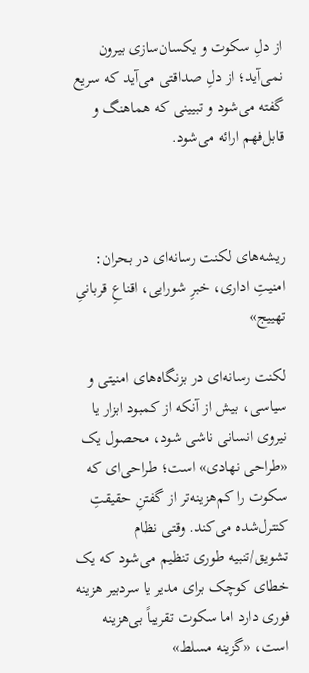از دلِ سکوت و یکسان‌سازی بیرون نمی‌آید؛ از دلِ صداقتی می‌آید که سریع گفته می‌شود و تبیینی که هماهنگ و قابل‌فهم ارائه می‌شود.



ریشه‌های لکنت رسانه‌ای در بحران: امنیتِ اداری، خبرِ شورایی، اقناعِ قربانیِ تهییج»

لکنت رسانه‌ای در بزنگاه‌های امنیتی و سیاسی، بیش از آنکه از کمبود ابزار یا نیروی انسانی ناشی شود، محصول یک «طراحی نهادی» است؛ طراحی‌ای که سکوت را کم‌هزینه‌تر از گفتنِ حقیقتِ کنترل‌شده می‌کند. وقتی نظام تشویق/تنبیه طوری تنظیم می‌شود که یک خطای کوچک برای مدیر یا سردبیر هزینه فوری دارد اما سکوت تقریباً بی‌هزینه است، «گزینه مسلط»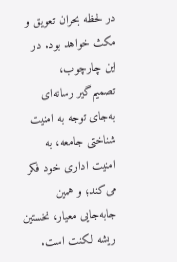در لحظه بحران تعویق و مکث خواهد بود. در این چارچوب، تصمیم‌گیر رسانه‌ای به‌جای توجه به امنیت شناختی جامعه، به امنیت اداری خود فکر می‌کند؛ و همین جابه‌جایی معیار، نخستین ریشه لکنت است.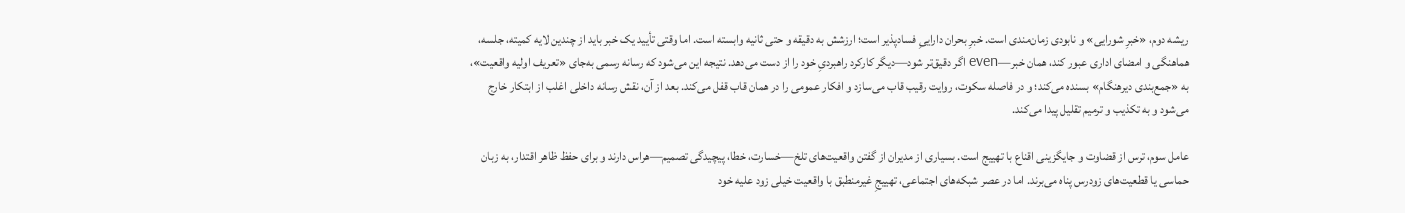ریشه دوم، «خبرِ شورایی» و نابودی زمان‌مندی است. خبرِ بحران داراییِ فسادپذیر است؛ ارزشش به دقیقه و حتی ثانیه وابسته است. اما وقتی تأیید یک خبر باید از چندین لایه کمیته، جلسه، هماهنگی و امضای اداری عبور کند، همان خبر—even اگر دقیق‌تر شود—دیگر کارکرد راهبردیِ خود را از دست می‌دهد. نتیجه این می‌شود که رسانه رسمی به‌جای «تعریف اولیه واقعیت»، به «جمع‌بندی دیرهنگام» بسنده می‌کند؛ و در فاصله سکوت، روایت رقیب قاب می‌سازد و افکار عمومی را در همان قاب قفل می‌کند. بعد از آن، نقش رسانه داخلی اغلب از ابتکار خارج می‌شود و به تکذیب و ترمیم تقلیل پیدا می‌کند.

عامل سوم، ترس از قضاوت و جایگزینی اقناع با تهییج است. بسیاری از مدیران از گفتن واقعیت‌های تلخ—خسارت، خطا، پیچیدگی تصمیم—هراس دارند و برای حفظ ظاهر اقتدار، به زبان حماسی یا قطعیت‌های زودرس پناه می‌برند. اما در عصر شبکه‌های اجتماعی، تهییجِ غیرمنطبق با واقعیت خیلی زود علیه خود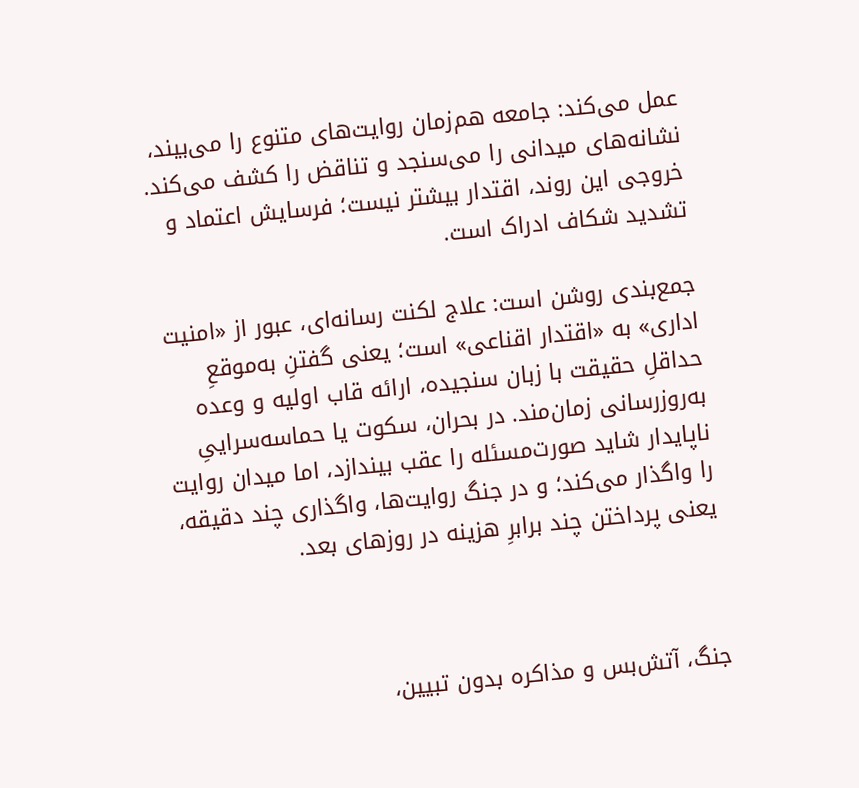عمل می‌کند: جامعه هم‌زمان روایت‌های متنوع را می‌بیند، نشانه‌های میدانی را می‌سنجد و تناقض را کشف می‌کند. خروجی این روند، اقتدار بیشتر نیست؛ فرسایش اعتماد و تشدید شکاف ادراک است.

جمع‌بندی روشن است: علاج لکنت رسانه‌ای، عبور از «امنیت اداری» به «اقتدار اقناعی» است؛ یعنی گفتنِ به‌موقعِ حداقلِ حقیقت با زبان سنجیده، ارائه قاب اولیه و وعده به‌روزرسانی زمان‌مند. در بحران، سکوت یا حماسه‌سراییِ ناپایدار شاید صورت‌مسئله را عقب بیندازد، اما میدان روایت را واگذار می‌کند؛ و در جنگ روایت‌ها، واگذاری چند دقیقه، یعنی پرداختن چند برابرِ هزینه در روزهای بعد.



جنگ، آتش‌بس و مذاکره بدون تبیین،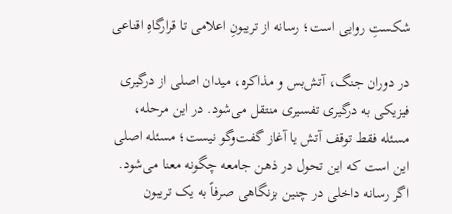شکستِ روایی است؛ رسانه از تریبونِ اعلامی تا قرارگاهِ اقناعی

در دوران جنگ، آتش‌بس و مذاکره، میدان اصلی از درگیری فیزیکی به درگیری تفسیری منتقل می‌شود. در این مرحله، مسئله فقط توقف آتش یا آغاز گفت‌وگو نیست؛ مسئله اصلی این است که این تحول در ذهن جامعه چگونه معنا می‌شود. اگر رسانه داخلی در چنین بزنگاهی صرفاً به یک تریبون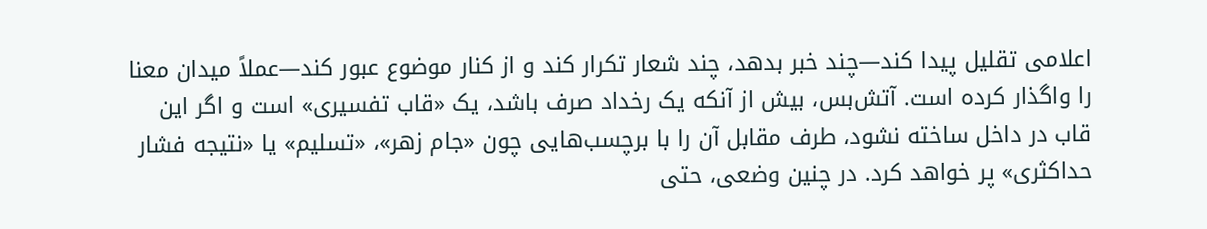اعلامی تقلیل پیدا کند—چند خبر بدهد، چند شعار تکرار کند و از کنار موضوع عبور کند—عملاً میدان معنا را واگذار کرده است. آتش‌بس، بیش از آنکه یک رخداد صرف باشد، یک «قاب تفسیری» است و اگر این قاب در داخل ساخته نشود، طرف مقابل آن را با برچسب‌هایی چون «جام زهر»، «تسلیم» یا «نتیجه فشار حداکثری» پر خواهد کرد. در چنین وضعی، حتی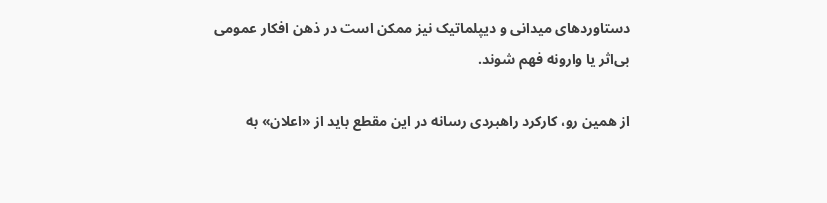دستاوردهای میدانی و دیپلماتیک نیز ممکن است در ذهن افکار عمومی بی‌اثر یا وارونه فهم شوند.

از همین رو، کارکرد راهبردی رسانه در این مقطع باید از «اعلان» به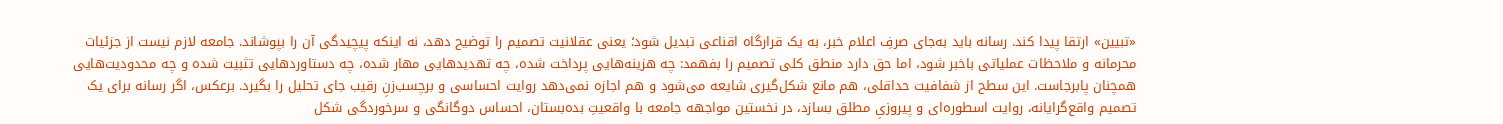«تبیین» ارتقا پیدا کند. رسانه باید به‌جای صرفِ اعلام خبر، به یک قرارگاه اقناعی تبدیل شود؛ یعنی عقلانیت تصمیم را توضیح دهد، نه اینکه پیچیدگی آن را بپوشاند. جامعه لازم نیست از جزئیات محرمانه و ملاحظات عملیاتی باخبر شود، اما حق دارد منطق کلی تصمیم را بفهمد: چه هزینه‌هایی پرداخت شده، چه تهدیدهایی مهار شده، چه دستاوردهایی تثبیت شده و چه محدودیت‌هایی همچنان پابرجاست. این سطح از شفافیت حداقلی، هم مانع شکل‌گیری شایعه می‌شود و هم اجازه نمی‌دهد روایت احساسی و برچسب‌زنِ رقیب جای تحلیل را بگیرد. برعکس، اگر رسانه برای یک تصمیم واقع‌گرایانه، روایت اسطوره‌ای و پیروزیِ مطلق بسازد، در نخستین مواجهه جامعه با واقعیتِ بده‌بستان، احساس دوگانگی و سرخوردگی شکل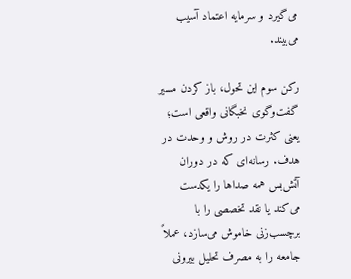می‌گیرد و سرمایه اعتماد آسیب می‌بیند.

رکن سوم این تحول، باز کردن مسیر گفت‌وگوی نخبگانی واقعی است؛ یعنی کثرت در روش و وحدت در هدف. رسانه‌ای که در دوران آتش‌بس همه صداها را یکدست می‌کند یا نقد تخصصی را با برچسب‌زنی خاموش می‌سازد، عملاً جامعه را به مصرف تحلیل بیرونی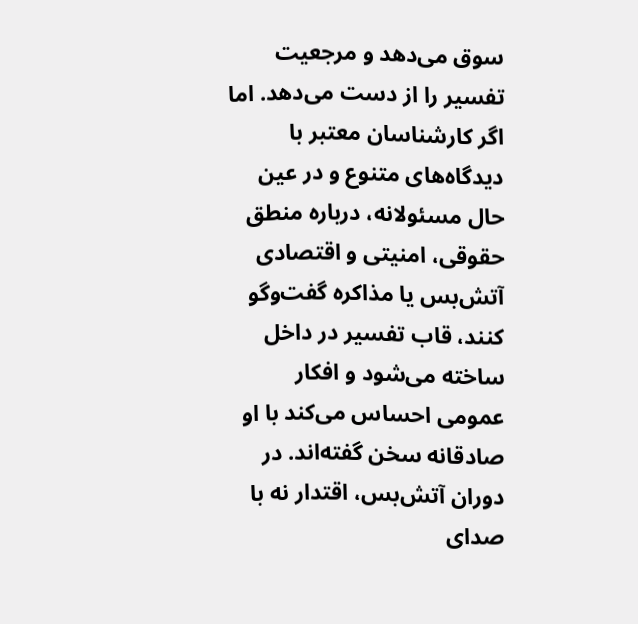سوق می‌دهد و مرجعیت تفسیر را از دست می‌دهد. اما اگر کارشناسان معتبر با دیدگاه‌های متنوع و در عین حال مسئولانه، درباره منطق حقوقی، امنیتی و اقتصادی آتش‌بس یا مذاکره گفت‌وگو کنند، قاب تفسیر در داخل ساخته می‌شود و افکار عمومی احساس می‌کند با او صادقانه سخن گفته‌اند. در دوران آتش‌بس، اقتدار نه با صدای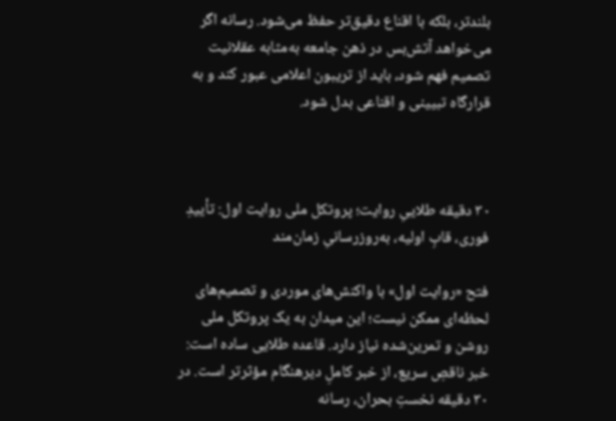بلندتر، بلکه با اقناع دقیق‌تر حفظ می‌شود. رسانه اگر می‌خواهد آتش‌بس در ذهن جامعه به‌مثابه عقلانیت تصمیم فهم شود، باید از تریبون اعلامی عبور کند و به قرارگاه تبیینی و اقناعی بدل شود.



۳۰ دقیقه طلاییِ روایت؛ پروتکل ملی روایت اول: تأییدِ فوری، قابِ اولیه، به‌روزرسانیِ زمان‌مند

فتح «روایت اول» با واکنش‌های موردی و تصمیم‌های لحظه‌ای ممکن نیست؛ این میدان به یک پروتکل ملی روشن و تمرین‌شده نیاز دارد. قاعده طلایی ساده است: خبر ناقصِ سریع، از خبر کاملِ دیرهنگام مؤثرتر است. در ۳۰ دقیقه نخستِ بحران، رسانه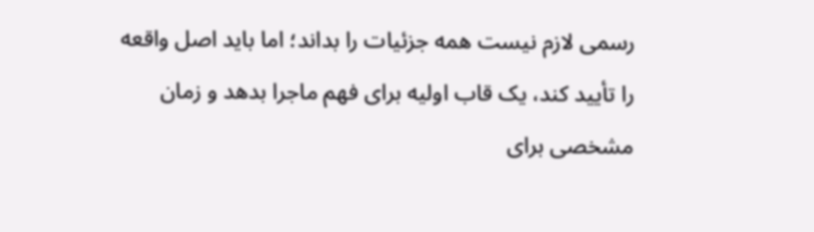رسمی لازم نیست همه جزئیات را بداند؛ اما باید اصل واقعه را تأیید کند، یک قاب اولیه برای فهم ماجرا بدهد و زمان مشخصی برای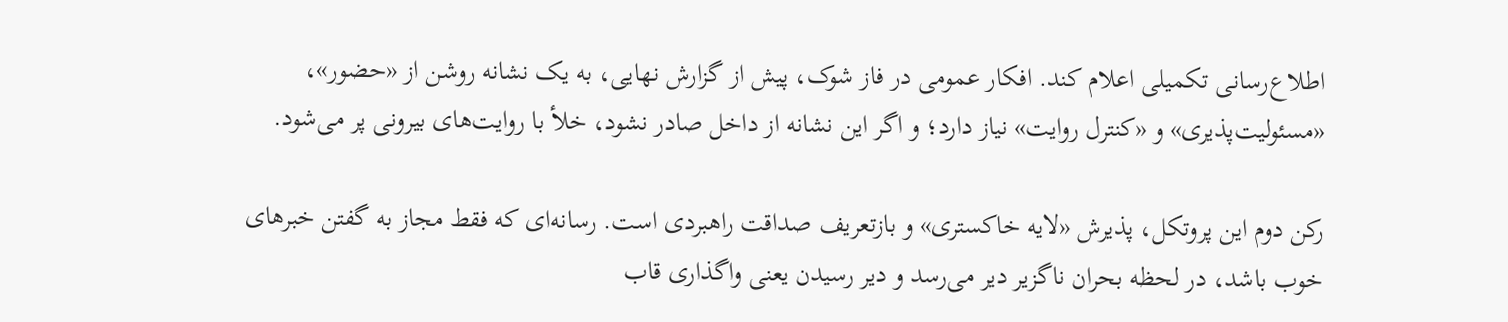اطلاع‌رسانی تکمیلی اعلام کند. افکار عمومی در فاز شوک، پیش از گزارش نهایی، به یک نشانه روشن از «حضور»، «مسئولیت‌پذیری» و «کنترل روایت» نیاز دارد؛ و اگر این نشانه از داخل صادر نشود، خلأ با روایت‌های بیرونی پر می‌شود.

رکن دوم این پروتکل، پذیرش «لایه خاکستری» و بازتعریف صداقت راهبردی است. رسانه‌ای که فقط مجاز به گفتن خبرهای خوب باشد، در لحظه بحران ناگزیر دیر می‌رسد و دیر رسیدن یعنی واگذاری قاب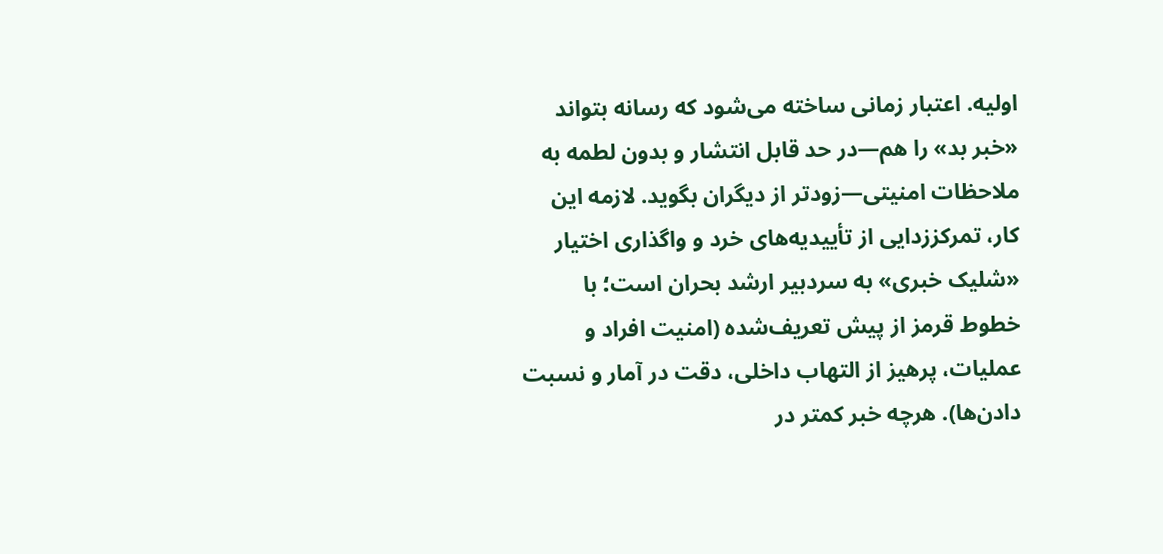اولیه. اعتبار زمانی ساخته می‌شود که رسانه بتواند «خبر بد» را هم—در حد قابل انتشار و بدون لطمه به ملاحظات امنیتی—زودتر از دیگران بگوید. لازمه این کار، تمرکززدایی از تأییدیه‌های خرد و واگذاری اختیار «شلیک خبری» به سردبیر ارشد بحران است؛ با خطوط قرمز از پیش تعریف‌شده (امنیت افراد و عملیات، پرهیز از التهاب داخلی، دقت در آمار و نسبت دادن‌ها). هرچه خبر کمتر در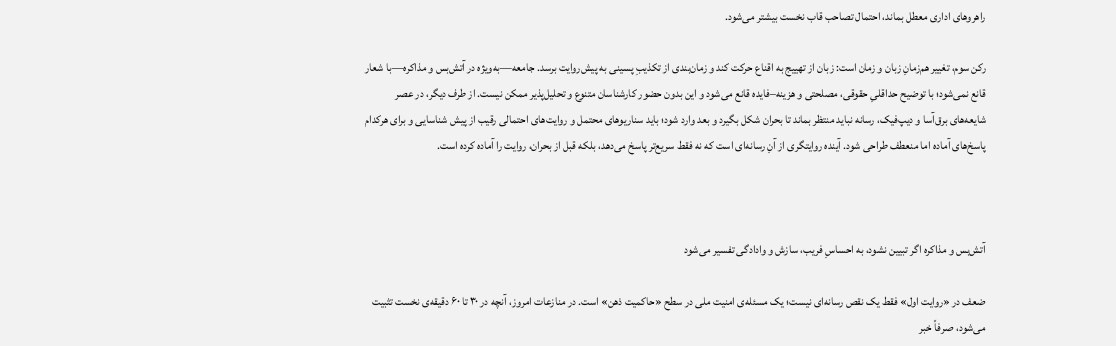راهروهای اداری معطل بماند، احتمال تصاحب قاب نخست بیشتر می‌شود.

رکن سوم، تغییر هم‌زمانِ زبان و زمان است: زبان از تهییج به اقناع حرکت کند و زمان‌بندی از تکذیبِ پسینی به پیش‌روایت برسد. جامعه—به‌ویژه در آتش‌بس و مذاکره—با شعار قانع نمی‌شود؛ با توضیح حداقلیِ حقوقی، مصلحتی و هزینه–فایده قانع می‌شود و این بدون حضور کارشناسان متنوع و تحلیل‌پذیر ممکن نیست. از طرف دیگر، در عصر شایعه‌های برق‌آسا و دیپ‌فیک، رسانه نباید منتظر بماند تا بحران شکل بگیرد و بعد وارد شود؛ باید سناریوهای محتمل و روایت‌های احتمالی رقیب از پیش شناسایی و برای هرکدام پاسخ‌های آماده اما منعطف طراحی شود. آینده روایتگری از آنِ رسانه‌ای است که نه فقط سریع‌تر پاسخ می‌دهد، بلکه قبل از بحران، روایت را آماده کرده است.



آتش‌بس و مذاکره اگر تبیین نشود، به احساسِ فریب، سازش و وادادگی تفسیر می‌شود

ضعف در «روایت اول» فقط یک نقص رسانه‌ای نیست؛ یک مسئله‌ی امنیت ملی در سطح «حاکمیت ذهن» است. در منازعات امروز، آنچه در ۳۰ تا ۶۰ دقیقه‌ی نخست تثبیت می‌شود، صرفاً خبر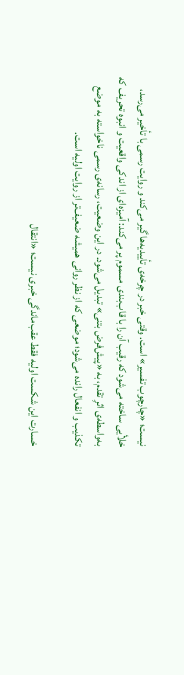نیست؛ «چارچوب تفسیر» است. وقتی خبر در چرخه‌ی تأییدیه‌ها گیر می‌کند و روایت رسمی با تأخیر می‌رسد، خلأیی ساخته می‌شود که رقیب آن را با قاب‌بندی مسموم پر می‌کند: آمیزه‌ای از اندکی واقعیت و انبوه تحریف که به‌واسطه‌ی اثرِ تقدم، به «پیش‌فرض بتنی» تبدیل می‌شود. در این وضعیت، رسانه‌ی رسمی ناخواسته به موضع تکذیب و انفعال رانده می‌شود؛ موضعی که از نظر روانی همیشه ضعیف‌تر از روایت اولیه است.

خسارت این شکست اولیه فقط عقب‌ماندگی خبری نیست؛ «انتقال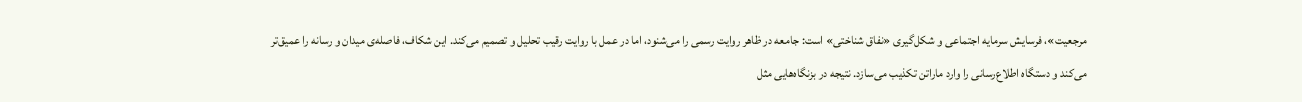مرجعیت»، فرسایش سرمایه اجتماعی و شکل‌گیری «نفاق شناختی» است: جامعه در ظاهر روایت رسمی را می‌شنود، اما در عمل با روایت رقیب تحلیل و تصمیم می‌کند. این شکاف، فاصله‌ی میدان و رسانه را عمیق‌تر می‌کند و دستگاه اطلاع‌رسانی را وارد ماراتن تکذیب می‌سازد. نتیجه در بزنگاه‌هایی مثل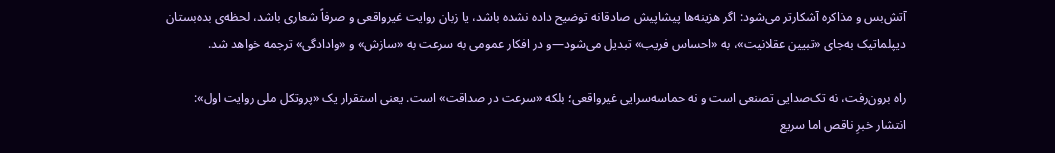آتش‌بس و مذاکره آشکارتر می‌شود: اگر هزینه‌ها پیشاپیش صادقانه توضیح داده نشده باشد، یا زبان روایت غیرواقعی و صرفاً شعاری باشد، لحظه‌ی بده‌بستان دیپلماتیک به‌جای «تبیین عقلانیت»، به «احساس فریب» تبدیل می‌شود—و در افکار عمومی به سرعت به «سازش» و «وادادگی» ترجمه خواهد شد.

راه برون‌رفت، نه تک‌صدایی تصنعی است و نه حماسه‌سرایی غیرواقعی؛ بلکه «سرعت در صداقت» است. یعنی استقرار یک «پروتکل ملی روایت اول»: انتشار خبرِ ناقص اما سریع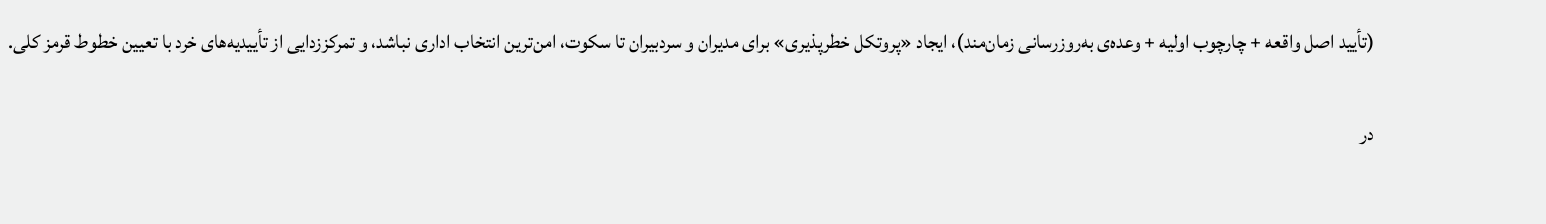(تأیید اصل واقعه + چارچوب اولیه + وعده‌ی به‌روزرسانی زمان‌مند)، ایجاد «پروتکل خطرپذیری» برای مدیران و سردبیران تا سکوت، امن‌ترین انتخاب اداری نباشد، و تمرکززدایی از تأییدیه‌های خرد با تعیین خطوط قرمز کلی.

در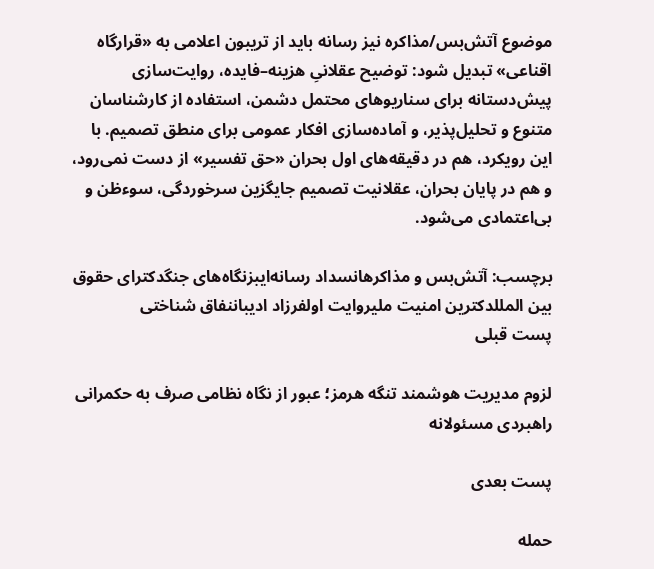موضوع آتش‌بس/مذاکره نیز رسانه باید از تریبون اعلامی به «قرارگاه اقناعی» تبدیل شود: توضیح عقلانیِ هزینه–فایده، روایت‌سازی پیش‌دستانه برای سناریوهای محتمل دشمن، استفاده از کارشناسان متنوع و تحلیل‌پذیر، و آماده‌سازی افکار عمومی برای منطق تصمیم. با این رویکرد، هم در دقیقه‌های اول بحران «حق تفسیر» از دست نمی‌رود، و هم در پایان بحران، عقلانیت تصمیم جایگزین سرخوردگی، سوءظن و بی‌اعتمادی می‌شود.

برچسب: آتش‌بس و مذاکرهانسداد رسانه‌ایبزنگاه‌های جنگدکترای حقوق بین المللدکترین امنیت ملیروایت اولفرزاد ادیباننفاق شناختی
پست قبلی

لزوم مدیریت هوشمند تنگه هرمز؛ عبور از نگاه نظامی صرف به حکمرانی راهبردی مسئولانه

پست بعدی

حمله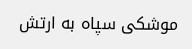موشکی سپاه به ارتش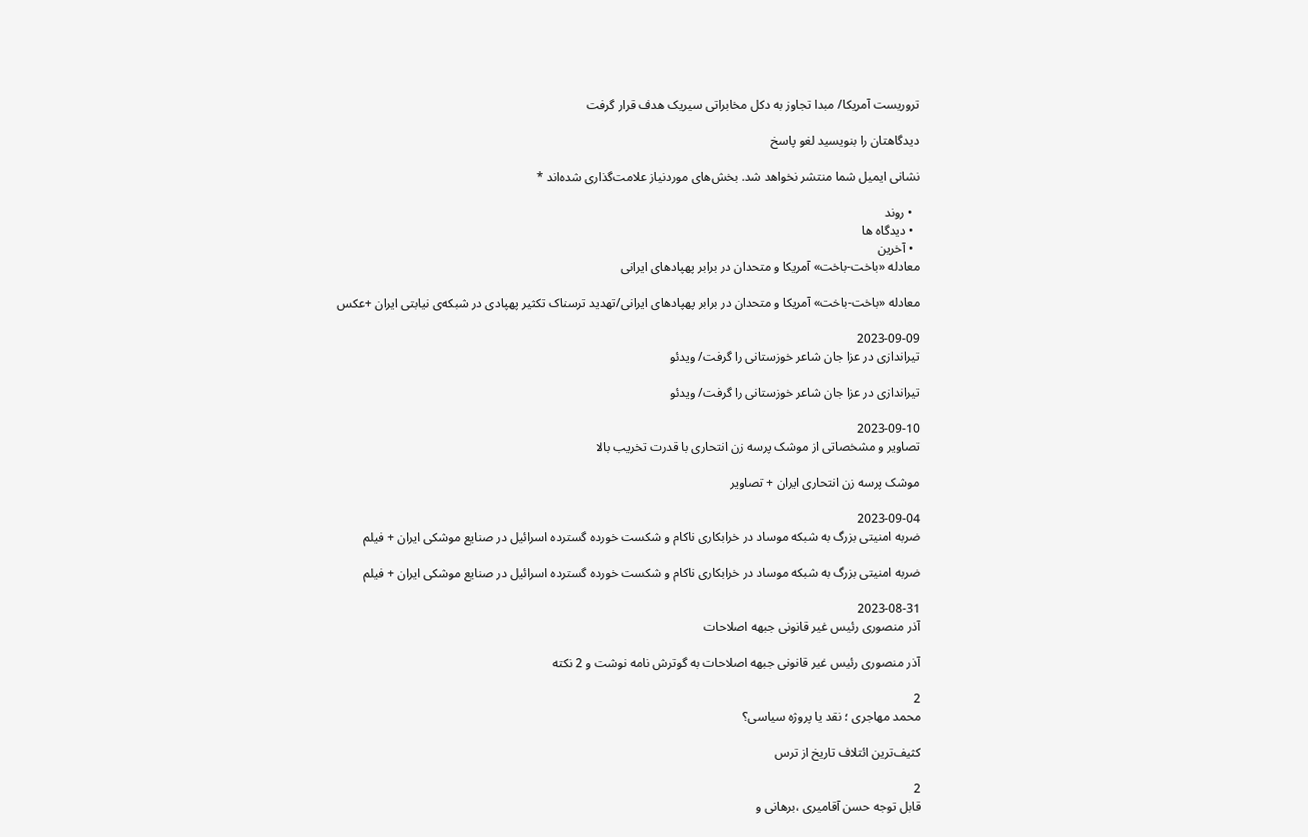تروریست آمریکا/ مبدا تجاوز به دکل مخابراتی سیریک هدف قرار گرفت

دیدگاهتان را بنویسید لغو پاسخ

نشانی ایمیل شما منتشر نخواهد شد. بخش‌های موردنیاز علامت‌گذاری شده‌اند *

  • روند
  • دیدگاه ها
  • آخرین
معادله «باخت-باخت» آمریکا و متحدان در برابر پهپادهای ایرانی

معادله «باخت-باخت» آمریکا و متحدان در برابر پهپادهای ایرانی/تهدید ترسناک تکثیر پهپادی در شبکه‌ی نیابتی ایران +عکس

2023-09-09
تیراندازی در عزا جان شاعر خوزستانی را گرفت/ ویدئو

تیراندازی در عزا جان شاعر خوزستانی را گرفت/ ویدئو

2023-09-10
تصاویر و مشخصاتی از موشک پرسه زن انتحاری با قدرت تخریب بالا

موشک پرسه‌ زن انتحاری ایران + تصاویر

2023-09-04
ضربه امنیتی بزرگ به شبکه موساد در خرابکاری ناکام و شکست خورده گسترده اسرائیل در صنایع موشکی ایران + فیلم

ضربه امنیتی بزرگ به شبکه موساد در خرابکاری ناکام و شکست خورده گسترده اسرائیل در صنایع موشکی ایران + فیلم

2023-08-31
آذر منصوری رئیس غیر قانونی جبهه اصلاحات

آذر منصوری رئیس غیر قانونی جبهه اصلاحات به گوترش نامه نوشت و 2 نکته

2
محمد مهاجری ؛ نقد یا پروژه سیاسی؟

کثیف‌ترین ائتلاف تاریخ از ترس

2
قابل توجه حسن آقامیری ،برهانی و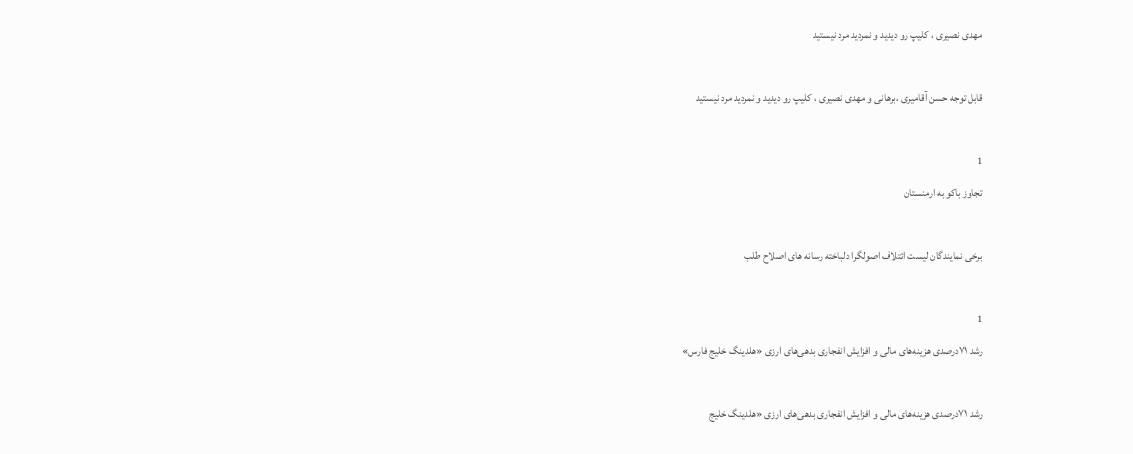مهدی نصیری ، کلیپ رو دیدید و نمردید مرد نیستید

قابل توجه حسن آقامیری ،برهانی و مهدی نصیری ، کلیپ رو دیدید و نمردید مرد نیستید

1
تجاوز باکو به ارمنستان

برخی نمایندگان لیست ائتلاف اصولگرا دلباخته رسانه های اصلاح طلب

1
رشد ۷۱درصدی هزینه‌های مالی و افزایش انفجاری بدهی‌های ارزی «هلدینگ خلیج فارس»

رشد ۷۱درصدی هزینه‌های مالی و افزایش انفجاری بدهی‌های ارزی «هلدینگ خلیج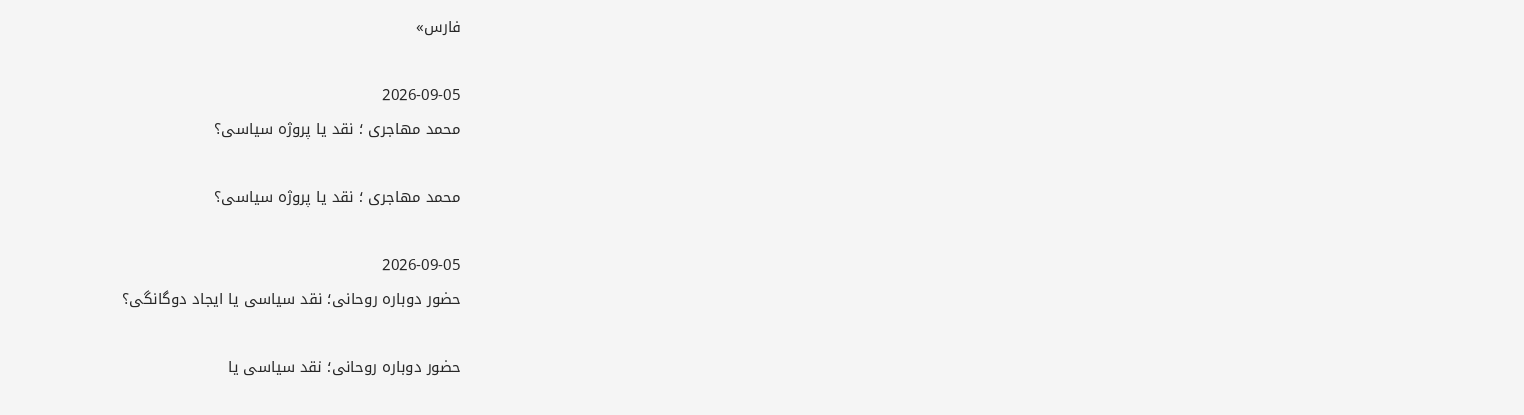فارس»

2026-09-05
محمد مهاجری ؛ نقد یا پروژه سیاسی؟

محمد مهاجری ؛ نقد یا پروژه سیاسی؟

2026-09-05
حضور دوباره روحانی؛ نقد سیاسی یا ایجاد دوگانگی؟

حضور دوباره روحانی؛ نقد سیاسی یا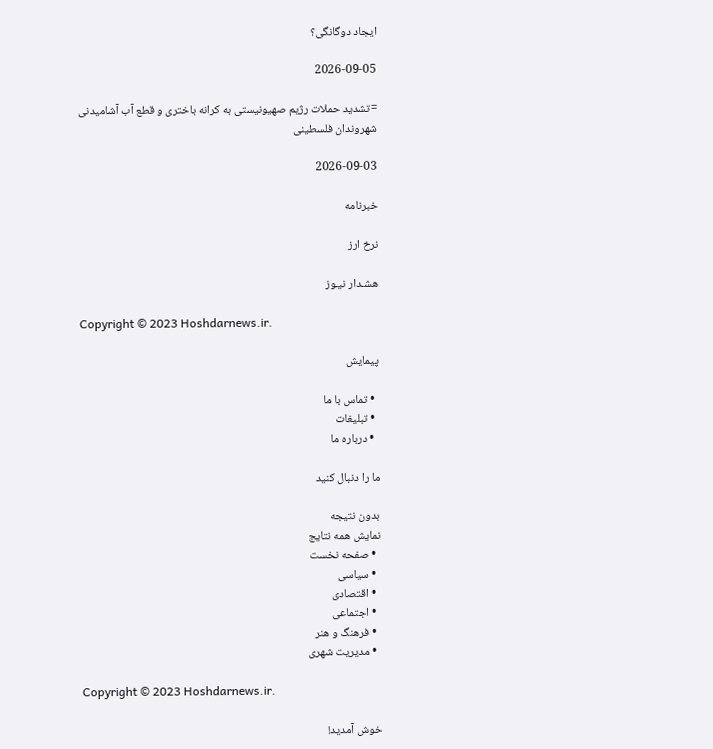ایجاد دوگانگی؟

2026-09-05

=تشدید حملات رژیم صهیونیستی به کرانه باختری و قطع آب آشامیدنی شهروندان فلسطینی

2026-09-03

خبرنامه

نرخ ارز

هشـدار نیـوز

Copyright © 2023 Hoshdarnews.ir.

پیمایش

  • تماس با ما
  • تبلیغات
  • درباره ما

ما را دنبال کنید

بدون نتیجه
نمایش همه نتایج
  • صفحه نخست
  • سیاسی
  • اقتصادی
  • اجتماعی
  • فرهنگ و هنر
  • مدیریت شهری

Copyright © 2023 Hoshdarnews.ir.

خوش آمدید!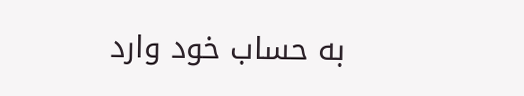به حساب خود وارد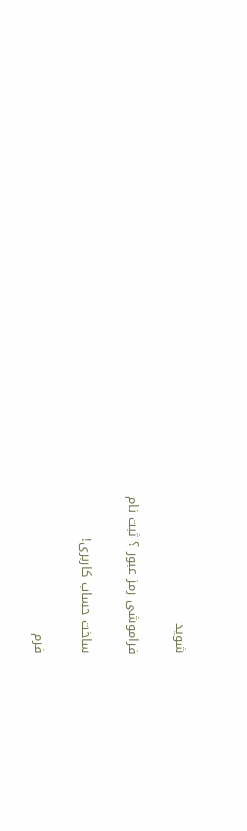شوید

فراموشی رمز عبور ؟ ثبت نام

ساخت حساب کاربری!

فرم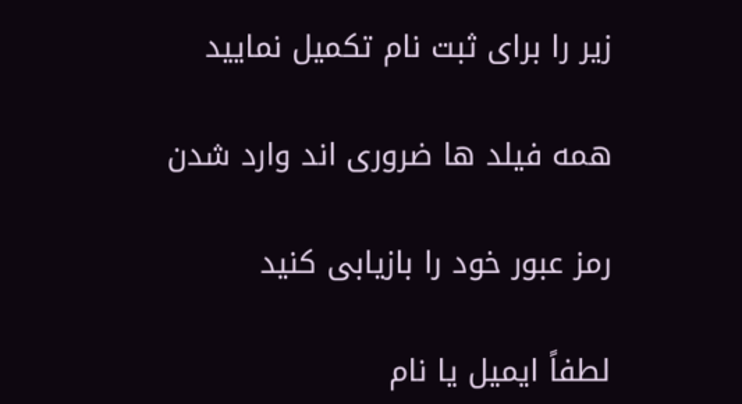زیر را برای ثبت نام تکمیل نمایید

همه فیلد ها ضروری اند وارد شدن

رمز عبور خود را بازیابی کنید

لطفاً ایمیل یا نام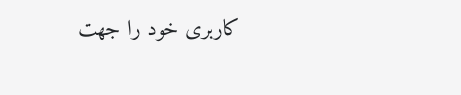کاربری خود را جهت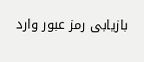بازیابی رمز عبور وارد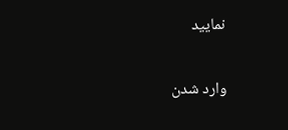نمایید

وارد شدن